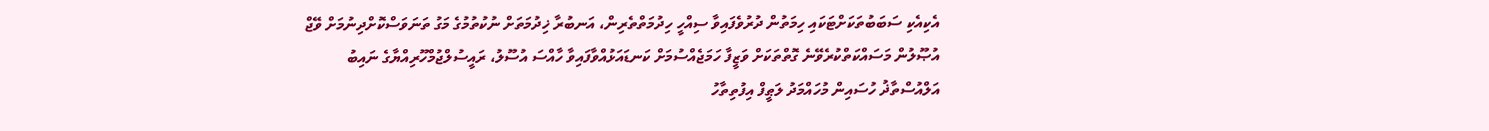އެކިއެކި ސަބަބުތަކަށްޓަކައި ހިމަތުން ދުރުވެފައިވާ ސިއްހީ ހިދުމަތްތެރިން، އަނބުރާ ޚިދުމަތަށް ނުކުތުމުގެ މަގު ތަނަވަސްކޮށްދިނުމަށް ވޭޖް އުޞޫލުން މަސައްކަތްކުރެވޭނެ ގޮތްތަކަށް ވަޒީފާ ހަމަޖެއްސުމަށް ކަނޑައަޅުއްވާފައިވާ ހާއްސަ އުސޫލު، ރައީސުލްޖުމްހޫރިއްޔާގެ ނައިބު އަލްއުސްތާޛު ހުސައިން މުހައްމަދު ލަޠީފް އިފުތިތާހު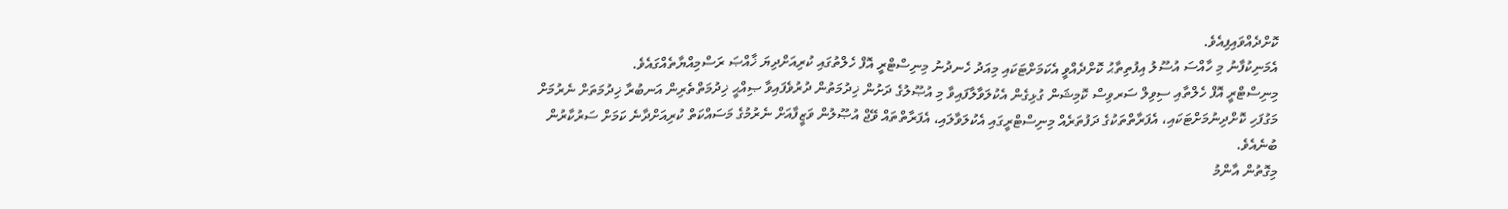ކޮށްދެއްވައިފިއެވެ.
އެމަނިކުފާނު މި ހާއްސަ އުސޫލު އިފުތިތާޙު ކޮށްދެއްވީ އެކަމަށްޓަކައި މިއަދު ހެނދުނު މިނިސްޓްރީ އޮފް ހެލްތުގައި ކުރިއަށްދިޔަ ޚާއްޞަ ރަސްމިއްޔާތެއްގައެވެ.
މިނިސްޓްރީ އޮފް ހެލްތާއި ސިވިލް ސަރވިސް ކޮމިޝަން ގުޅިގެން އެކުލަވާލާފައިވާ މި އުޞޫލުގެ ދަށުން ޚިދުމަތުން ދުރުވެފައިވާ ޞިއްޙީ ޚިދުމަތްތެރިން އަނބުރާ ޚިދުމަތަށް ނެރުމަށް މަގުފަހި ކޮށްދިނުމަށްޓަކައި، އެފަރާތްތަކުގެ ދަފުތަރެއް މިނިސްޓްރީގައި އެކުލަވާލައި، އެފަރާތްތައް ވޭޖް އުޞޫލުން ވަޒީފާއަށް ނެރުމުގެ މަސައްކަތް ކުރިއަށްދާނެ ކަމަށް ސަރުކާރުން ބުނެއެވެ.
މިގޮތުން އާންމު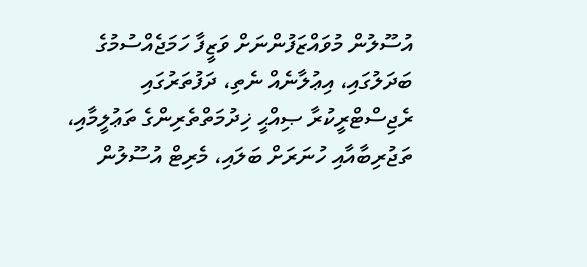އުސޫލުން މުވައްޒަފުންނަށް ވަޒީފާ ހަމަޖެއްސުމުގެ ބަދަލުގައި، އިޢުލާނެއް ނެތި، ދަފުތަރުގައި ރެޖިސްޓްރީކުރާ ޞިއްޙީ ޚިދުމަތްތެރިންގެ ތަޢުލީމާއި، ތަޖުރިބާއާއި ހުނަރަށް ބަލައި، މެރިޓް އުސޫލުން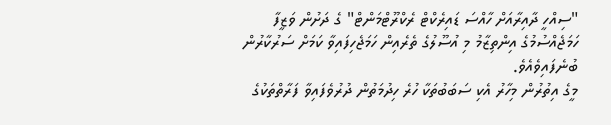"ސިއްހީ ދާއިރާއަށް ހާއްސަ ޑައިރެކްޓް ރެކްރޫޓްމަންޓް" ގެ ދަށުން ވަޒީފާ ހަމަޖެއްސުމުގެ އިންތިޒާމު މި އުސޫލުގެ ތެރެއިން ހަމަޖެހިފައިވާ ކަމަށް ސަރުކާރުން ބުނެފައިވެއެވެ.
މީގެ އިތުރުން މިހާރު އެކި ސަބަބުތަކާ ހުރެ ހިދުމަތުން ދުރުވެފައިވާ ފަރާތްތަކުގެ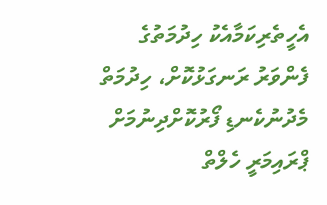އެހީތެރިކަމާއެކު ހިދުމަތުގެ ފެންވަރު ރަނގަޅުކޮށް، ހިދުމަތް މެދުނުކެނޑި ފޯރުކޮށްދިނުމަށް ޕްރައިމަރީ ހެލްތް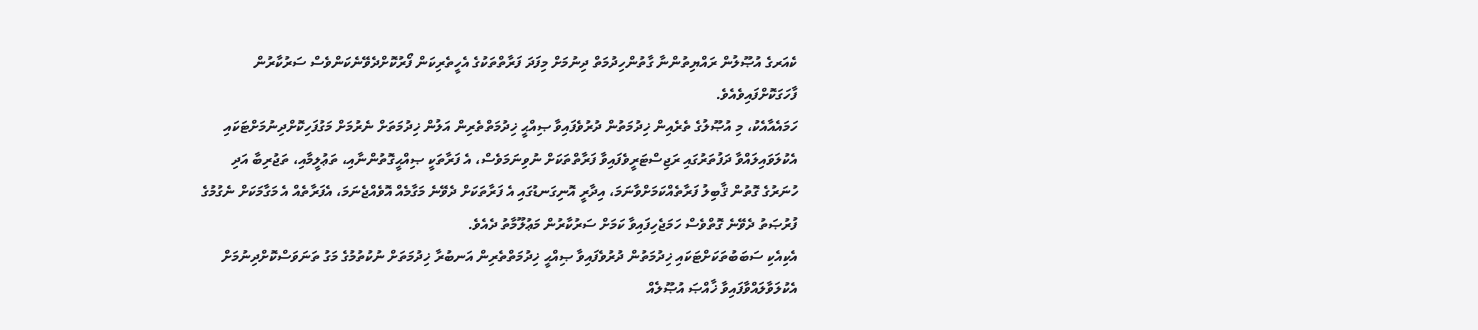ކެއަރގެ އުޞޫލުން ރައްޔިތުންނާ ގާތުންހިދުމަތް ދިނުމަށް މިފަދަ ފަރާތްތަކުގެ އެހީތެރިކަން ފޯރުކޮށްދެވޭނެކަންވެސް ސަރުކާރުން ފާހަގަކޮށްފައިވެއެވެ.
ހަމައެއާއެކު، މި އުޞޫލުގެ ތެރެއިން ޚިދުމަތުން ދުރުވެފައިވާ ޞިއްޙީ ޚިދުމަތްތެރިން އަލުން ޚިދުމަތަށް ނެރުމަށް މަގުފަހިކޮށްދިނުމަށްޓަކައި އެކުލަވައިލައްވާ ދަފުތަރުގައި ރަޖިސްޓަރީވެފައިވާ ފަރާތްތަކަށް ނުވިނަމަވެސް، އެ ފަރާތަކީ ޞިއްޙީގޮތުންނާއި، ތަޢުލީމާއި، ތަޖުރިބާ އަދި ހުނަރުގެ ގޮތުން ޤާބިލު ފަރާތެއްކަމަށްވާނަމަ، އިދާރީ އޮނިގަނޑުގައި އެ ފަރާތަކަށް ދެވޭނެ މަގާމެއް އޮވެއްޖެނަމަ، އެފަރާތެއް އެ މަގާމަކަށް ނެގުމުގެ ފުރުޞަތު ދެވޭނެ ގޮތްވެސް ހަމަޖެހިފައިވާ ކަމަށް ސަރުކާރުން މަޢުލޫމާތު ދެއެވެ.
އެކިއެކި ސަބަބުތަކަށްޓަކައި ޚިދުމަތުން ދުރުވެފައިވާ ޞިއްޙީ ޚިދުމަތްތެރިން އަނބުރާ ޚިދުމަތަށް ނުކުތުމުގެ މަގު ތަނަވަސްކޮށްދިނުމަށް އެކުލަވާލައްވާފައިވާ ޚާއްޞަ އުޞޫލެއް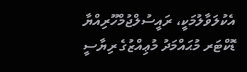އެކުލަވާލުމަކީ، ރައީސުލްޖުމްހޫރިއްޔާ ޑޮކްޓަރ މުޙައްމަދު މުޢިއްޒުގެ ރިޔާސީ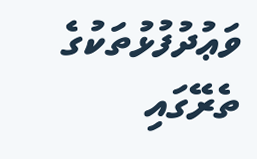ވަޢުދުފުޅުތަކުގެ ތެރޭގައި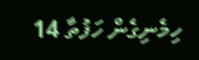ހިމެނިގެން ހަފުތާ 14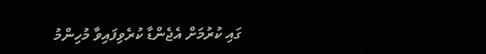ގައި ކުރުމަށް އެޖެންޑާ ކުރެވިފައިވާ މުހިންމު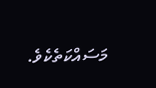މަސައްކަތެކެވެ.